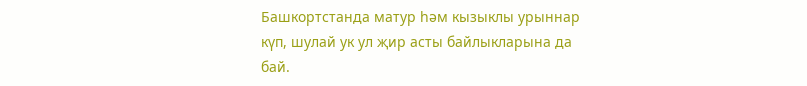Башкортстанда матур һәм кызыклы урыннар күп, шулай ук ул җир асты байлыкларына да бай.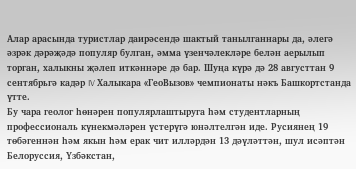Алар арасында туристлар даирәсендә шактый танылганнары да, әлегә әзрәк дәрәҗәдә популяр булган, әмма үзенчәлекләре белән аерылып торган, халыкны җәлеп иткәннәре дә бар. Шуңа күрә дә 28 августтан 9 сентябрьгә кадәр IV Халыкара «ГеоВызов» чемпионаты нәкъ Башкортстанда үтте.
Бу чара геолог һөнәрен популярлаштыруга һәм студентларның профессиональ күнекмәләрен үстерүгә юнәлтелгән иде. Русиянең 19 төбәгеннән һәм якын һәм ерак чит илләрдән 13 дәүләттән, шул исәптән Белоруссия, Үзбәкстан,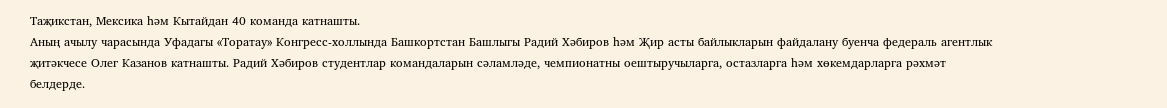Таҗикстан, Мексика һәм Кытайдан 40 команда катнашты.
Аның ачылу чарасында Уфадагы «Торатау» Конгресс-холлында Башкортстан Башлыгы Радий Хәбиров һәм Җир асты байлыкларын файдалану буенча федераль агентлык җитәкчесе Олег Казанов катнашты. Радий Хәбиров студентлар командаларын сәламләде, чемпионатны оештыручыларга, остазларга һәм хөкемдарларга рәхмәт белдерде.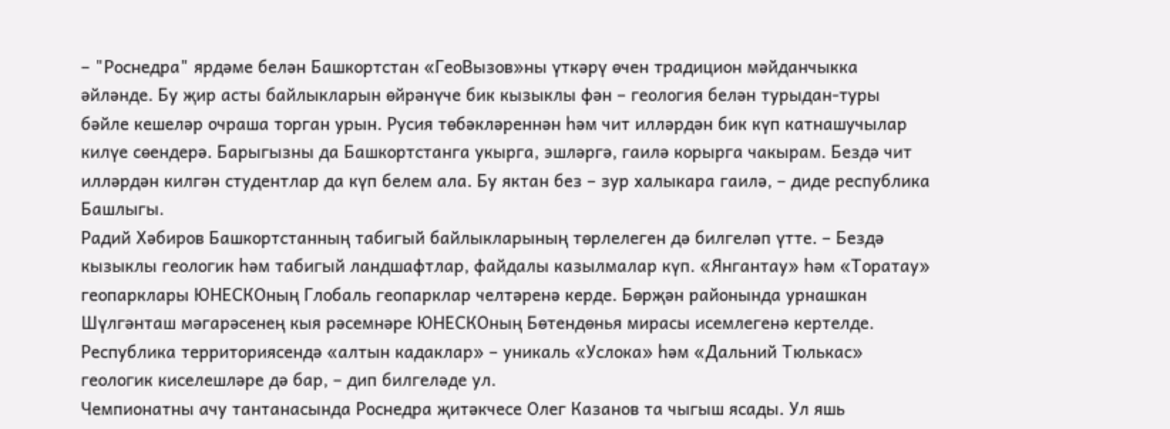– "Роснедра" ярдәме белән Башкортстан «ГеоВызов»ны үткәрү өчен традицион мәйданчыкка әйләнде. Бу җир асты байлыкларын өйрәнүче бик кызыклы фән – геология белән турыдан-туры бәйле кешеләр очраша торган урын. Русия төбәкләреннән һәм чит илләрдән бик күп катнашучылар килүе сөендерә. Барыгызны да Башкортстанга укырга, эшләргә, гаилә корырга чакырам. Бездә чит илләрдән килгән студентлар да күп белем ала. Бу яктан без – зур халыкара гаилә, – диде республика Башлыгы.
Радий Хәбиров Башкортстанның табигый байлыкларының төрлелеген дә билгеләп үтте. – Бездә кызыклы геологик һәм табигый ландшафтлар, файдалы казылмалар күп. «Янгантау» һәм «Торатау» геопарклары ЮНЕСКОның Глобаль геопарклар челтәренә керде. Бөрҗән районында урнашкан Шүлгәнташ мәгарәсенең кыя рәсемнәре ЮНЕСКОның Бөтендөнья мирасы исемлегенә кертелде. Республика территориясендә «алтын кадаклар» – уникаль «Услока» һәм «Дальний Тюлькас» геологик киселешләре дә бар, – дип билгеләде ул.
Чемпионатны ачу тантанасында Роснедра җитәкчесе Олег Казанов та чыгыш ясады. Ул яшь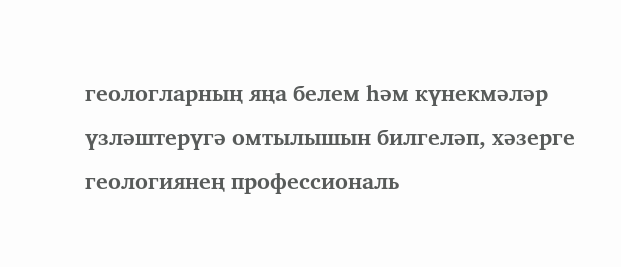геологларның яңа белем һәм күнекмәләр үзләштерүгә омтылышын билгеләп, хәзерге геологиянең профессиональ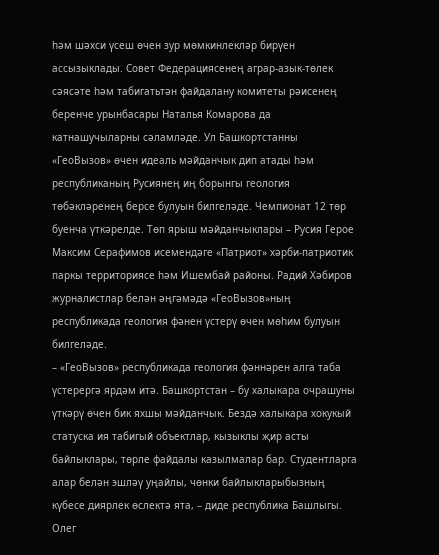һәм шәхси үсеш өчен зур мөмкинлекләр бирүен ассызыклады. Совет Федерациясенең аграр-азык-төлек сәясәте һәм табигатьтән файдалану комитеты рәисенең беренче урынбасары Наталья Комарова да катнашучыларны сәламләде. Ул Башкортстанны «ГеоВызов» өчен идеаль мәйданчык дип атады һәм республиканың Русиянең иң борынгы геология төбәкләренең берсе булуын билгеләде. Чемпионат 12 төр буенча үткәрелде. Төп ярыш мәйданчыклары – Русия Герое Максим Серафимов исемендәге «Патриот» хәрби-патриотик паркы территориясе һәм Ишембай районы. Радий Хәбиров журналистлар белән әңгәмәдә «ГеоВызов»ның республикада геология фәнен үстерү өчен мөһим булуын билгеләде.
– «ГеоВызов» республикада геология фәннәрен алга таба үстерергә ярдәм итә. Башкортстан – бу халыкара очрашуны үткәрү өчен бик яхшы мәйданчык. Бездә халыкара хокукый статуска ия табигый объектлар, кызыклы җир асты байлыклары, төрле файдалы казылмалар бар. Студентларга алар белән эшләү уңайлы, чөнки байлыкларыбызның күбесе диярлек өслектә ята, – диде республика Башлыгы. Олег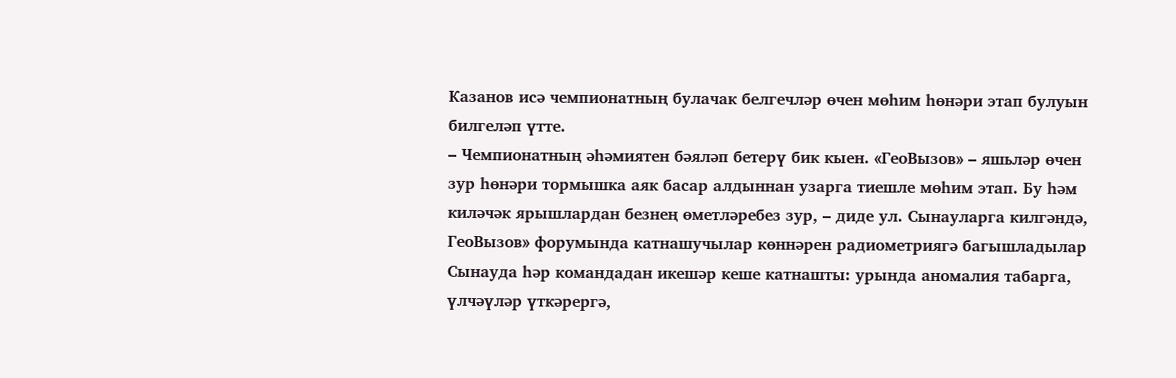Казанов исә чемпионатның булачак белгечләр өчен мөһим һөнәри этап булуын билгеләп үтте.
– Чемпионатның әһәмиятен бәяләп бетерү бик кыен. «ГеоВызов» – яшьләр өчен зур һөнәри тормышка аяк басар алдыннан узарга тиешле мөһим этап. Бу һәм киләчәк ярышлардан безнең өметләребез зур, – диде ул. Сынауларга килгәндә, ГеоВызов» форумында катнашучылар көннәрен радиометриягә багышладылар Сынауда һәр командадан икешәр кеше катнашты: урында аномалия табарга, үлчәүләр үткәрергә,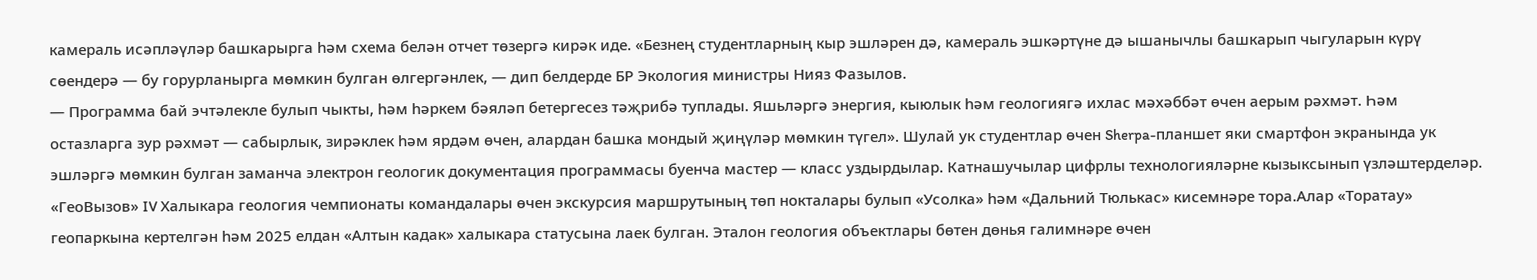камераль исәпләүләр башкарырга һәм схема белән отчет төзергә кирәк иде. «Безнең студентларның кыр эшләрен дә, камераль эшкәртүне дә ышанычлы башкарып чыгуларын күрү сөендерә — бу горурланырга мөмкин булган өлгергәнлек, — дип белдерде БР Экология министры Нияз Фазылов.
— Программа бай эчтәлекле булып чыкты, һәм һәркем бәяләп бетергесез тәҗрибә туплады. Яшьләргә энергия, кыюлык һәм геологиягә ихлас мәхәббәт өчен аерым рәхмәт. Һәм остазларга зур рәхмәт — сабырлык, зирәклек һәм ярдәм өчен, алардан башка мондый җиңүләр мөмкин түгел». Шулай ук студентлар өчен Sherpa-планшет яки смартфон экранында ук эшләргә мөмкин булган заманча электрон геологик документация программасы буенча мастер — класс уздырдылар. Катнашучылар цифрлы технологияләрне кызыксынып үзләштерделәр.
«ГеоВызов» IV Халыкара геология чемпионаты командалары өчен экскурсия маршрутының төп нокталары булып «Усолка» һәм «Дальний Тюлькас» кисемнәре тора.Алар «Торатау» геопаркына кертелгән һәм 2025 елдан «Алтын кадак» халыкара статусына лаек булган. Эталон геология объектлары бөтен дөнья галимнәре өчен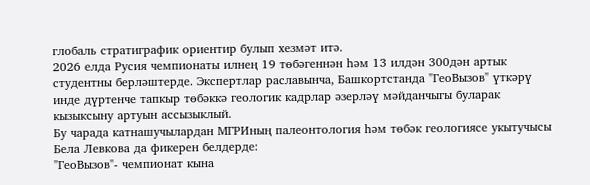глобаль стратиграфик ориентир булып хезмәт итә.
2026 елда Русия чемпионаты илнең 19 төбәгеннән һәм 13 илдән 300дән артык студентны берләштерде. Экспертлар раславынча, Башкортстанда "ГеоВызов" үткәрү инде дүртенче тапкыр төбәккә геологик кадрлар әзерләү мәйданчыгы буларак кызыксыну артуын ассызыклый.
Бу чарада катнашучылардан МГРИның палеонтология һәм төбәк геологиясе укытучысы Бела Левкова да фикерен белдерде:
"ГеоВызов"- чемпионат кына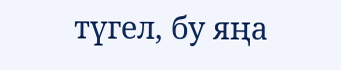түгел, бу яңа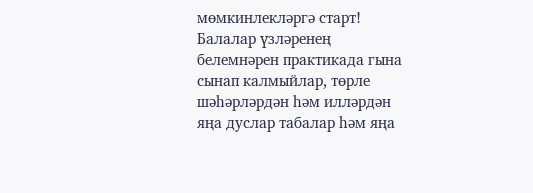мөмкинлекләргә старт! Балалар үзләренең белемнәрен практикада гына сынап калмыйлар, төрле шәһәрләрдән һәм илләрдән яңа дуслар табалар һәм яңа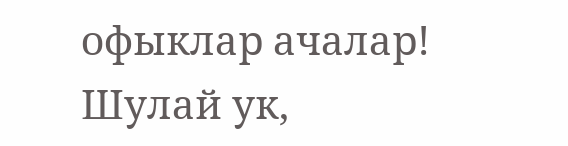офыклар ачалар! Шулай ук,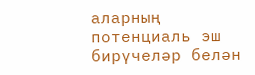аларның потенциаль эш бирүчеләр белән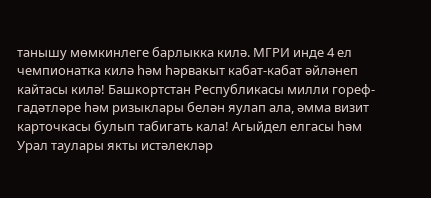танышу мөмкинлеге барлыкка килә. МГРИ инде 4 ел чемпионатка килә һәм һәрвакыт кабат-кабат әйләнеп кайтасы килә! Башкортстан Республикасы милли гореф-гадәтләре һәм ризыклары белән яулап ала, әмма визит карточкасы булып табигать кала! Агыйдел елгасы һәм Урал таулары якты истәлекләр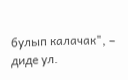булып калачак", – диде ул.